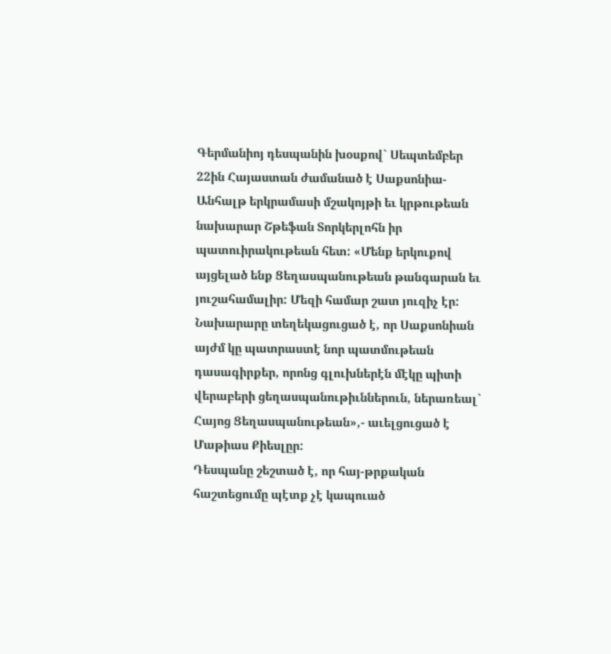Գերմանիոյ դեսպանին խօսքով` Սեպտեմբեր 22ին Հայաստան ժամանած է Սաքսոնիա-Անհալթ երկրամասի մշակոյթի եւ կրթութեան նախարար Շթեֆան Տորկերլոհն իր պատուիրակութեան հետ: «Մենք երկուքով այցելած ենք Ցեղասպանութեան թանգարան եւ յուշահամալիր: Մեզի համար շատ յուզիչ էր: Նախարարը տեղեկացուցած է, որ Սաքսոնիան այժմ կը պատրաստէ նոր պատմութեան դասագիրքեր, որոնց գլուխներէն մէկը պիտի վերաբերի ցեղասպանութիւններուն, ներառեալ` Հայոց Ցեղասպանութեան»,- աւելցուցած է Մաթիաս Քիեսլըր:
Դեսպանը շեշտած է, որ հայ-թրքական հաշտեցումը պէտք չէ կապուած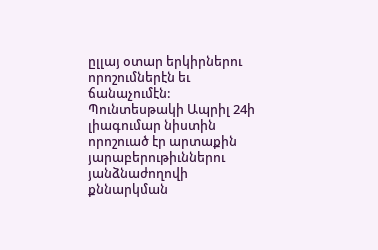ըլլայ օտար երկիրներու որոշումներէն եւ ճանաչումէն: Պունտեսթակի Ապրիլ 24ի լիագումար նիստին որոշուած էր արտաքին յարաբերութիւններու յանձնաժողովի քննարկման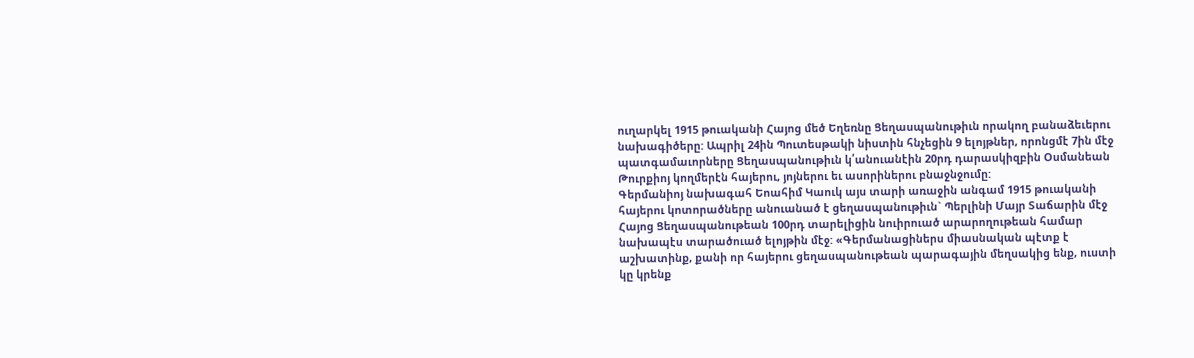ուղարկել 1915 թուականի Հայոց մեծ Եղեռնը Ցեղասպանութիւն որակող բանաձեւերու նախագիծերը: Ապրիլ 24ին Պուտեսթակի նիստին հնչեցին 9 ելոյթներ, որոնցմէ 7ին մէջ պատգամաւորները Ցեղասպանութիւն կ՛անուանէին 20րդ դարասկիզբին Օսմանեան Թուրքիոյ կողմերէն հայերու, յոյներու եւ ասորիներու բնաջնջումը:
Գերմանիոյ նախագահ Եոահիմ Կաուկ այս տարի առաջին անգամ 1915 թուականի հայերու կոտորածները անուանած է ցեղասպանութիւն` Պերլինի Մայր Տաճարին մէջ Հայոց Ցեղասպանութեան 100րդ տարելիցին նուիրուած արարողութեան համար նախապէս տարածուած ելոյթին մէջ: «Գերմանացիներս միասնական պէտք է աշխատինք, քանի որ հայերու ցեղասպանութեան պարագային մեղսակից ենք, ուստի կը կրենք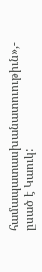համապատասխանատուութիւն»,- ըսած է Կաուկ: